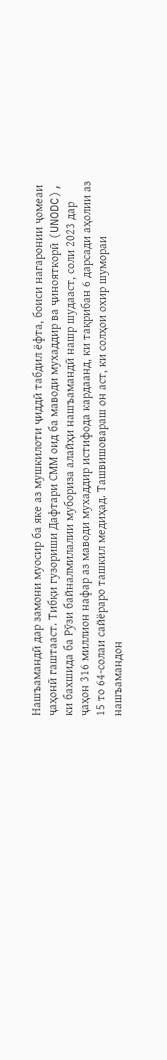Нашъамандӣ дар замони муосир ба яке аз мушкилоти ҷиддӣ табдил ёфта, боиси нагаронии ҷомеаи ҷаҳонӣ гаштааст. Тибқи гузориши Дафтари СММ оид ба маводи мухаддир ва ҷинояткорӣ (UNODC), ки бахшида ба Рӯзи байналмилалии мубориза алайҳи нашъамандӣ нашр шудааст, соли 2023 дар ҷаҳон 316 миллион нафар аз маводи мухаддир истифода кардаанд, ки тақрибан 6 дарсади аҳолии аз 15 то 64-солаи сайёраро ташкил медиҳад. Ташвишовараш он аст, ки солҳои охир шумораи нашъамандон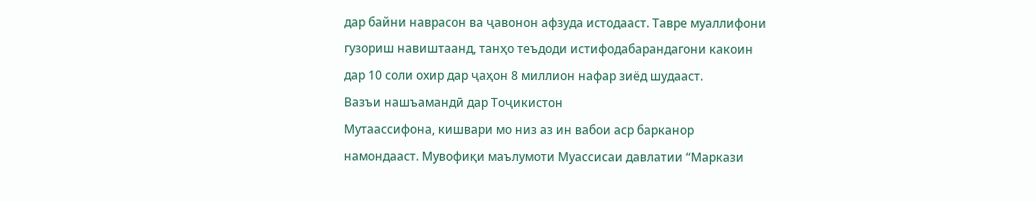дар байни наврасон ва ҷавонон афзуда истодааст. Тавре муаллифони гузориш навиштаанд, танҳо теъдоди истифодабарандагони какоин дар 10 соли охир дар ҷаҳон 8 миллион нафар зиёд шудааст.
Вазъи нашъамандӣ дар Тоҷикистон
Мутаассифона, кишвари мо низ аз ин вабои аср барканор намондааст. Мувофиқи маълумоти Муассисаи давлатии “Маркази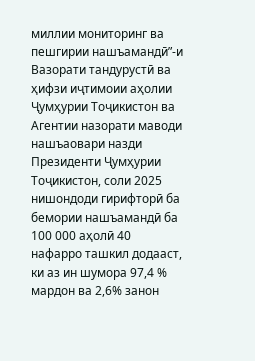миллии мониторинг ва пешгирии нашъамандӣ”-и Вазорати тандурустӣ ва ҳифзи иҷтимоии аҳолии Ҷумҳурии Тоҷикистон ва Агентии назорати маводи нашъаовари назди Президенти Ҷумҳурии Тоҷикистон, соли 2025 нишондоди гирифторӣ ба бемории нашъамандӣ ба 100 000 аҳолӣ 40 нафарро ташкил додааст, ки аз ин шумора 97,4 % мардон ва 2,6% занон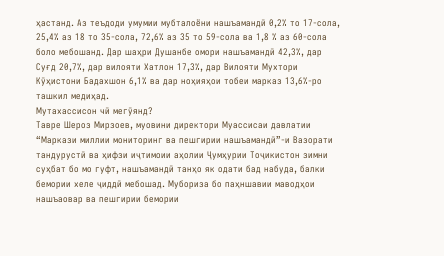ҳастанд. Аз теъдоди умумии мубталоёни нашъамандӣ 0,2% то 17-сола, 25,4% аз 18 то 35-сола, 72,6% аз 35 то 59-сола ва 1,8 % аз 60-сола боло мебошанд. Дар шаҳри Душанбе омори нашъамандӣ 42,3%, дар Суғд 20,7%, дар вилояти Хатлон 17,3%, дар Вилояти Мухтори Кӯҳистони Бадахшон 6,1% ва дар ноҳияҳои тобеи марказ 13,6%-ро ташкил медиҳад.
Мутахассисон чӣ мегӯянд?
Тавре Шероз Мирзоев, муовини директори Муассисаи давлатии “Маркази миллии мониторинг ва пешгирии нашъамандӣ”-и Вазорати тандурустӣ ва ҳифзи иҷтимоии аҳолии Ҷумҳурии Тоҷикистон зимни суҳбат бо мо гуфт, нашъамандӣ танҳо як одати бад набуда, балки бемории хеле ҷиддӣ мебошад. Мубориза бо паҳншавии маводҳои нашъаовар ва пешгирии бемории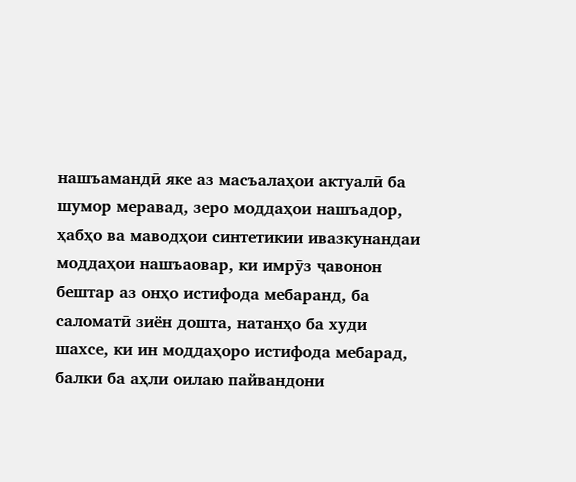нашъамандӣ яке аз масъалаҳои актуалӣ ба шумор меравад, зеро моддаҳои нашъадор, ҳабҳо ва маводҳои синтетикии ивазкунандаи моддаҳои нашъаовар, ки имрӯз ҷавонон бештар аз онҳо истифода мебаранд, ба саломатӣ зиён дошта, натанҳо ба худи шахсе, ки ин моддаҳоро истифода мебарад, балки ба аҳли оилаю пайвандони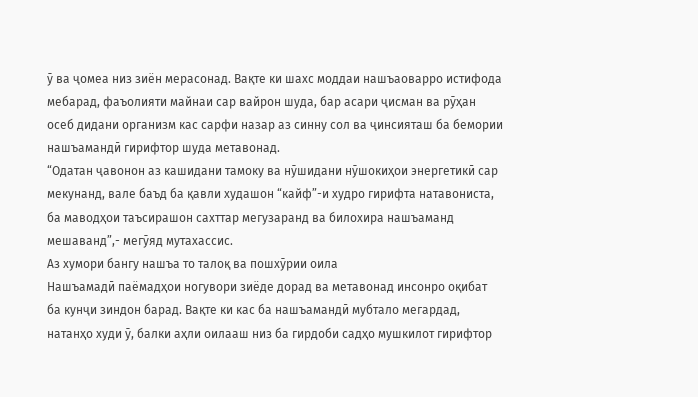ӯ ва ҷомеа низ зиён мерасонад. Вақте ки шахс моддаи нашъаоварро истифода мебарад, фаъолияти майнаи сар вайрон шуда, бар асари ҷисман ва рӯҳан осеб дидани организм кас сарфи назар аз синну сол ва ҷинсияташ ба бемории нашъамандӣ гирифтор шуда метавонад.
“Одатан ҷавонон аз кашидани тамоку ва нӯшидани нӯшокиҳои энергетикӣ сар мекунанд, вале баъд ба қавли худашон “кайф”-и худро гирифта натавониста, ба маводҳои таъсирашон сахттар мегузаранд ва билохира нашъаманд мешаванд”,- мегӯяд мутахассис.
Аз хумори бангу нашъа то талоқ ва пошхӯрии оила
Нашъамадӣ паёмадҳои ногувори зиёде дорад ва метавонад инсонро оқибат ба кунҷи зиндон барад. Вақте ки кас ба нашъамандӣ мубтало мегардад, натанҳо худи ӯ, балки аҳли оилааш низ ба гирдоби садҳо мушкилот гирифтор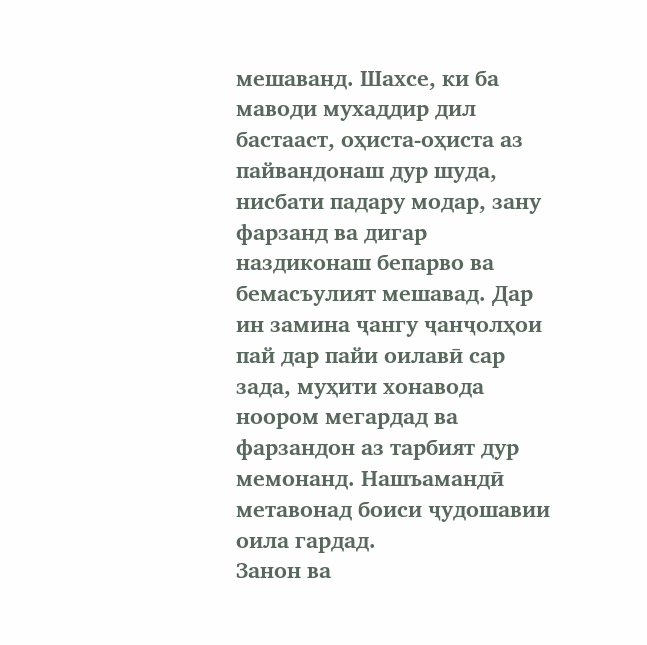мешаванд. Шахсе, ки ба маводи мухаддир дил бастааст, оҳиста-оҳиста аз пайвандонаш дур шуда, нисбати падару модар, зану фарзанд ва дигар наздиконаш бепарво ва бемасъулият мешавад. Дар ин замина ҷангу ҷанҷолҳои пай дар пайи оилавӣ сар зада, муҳити хонавода ноором мегардад ва фарзандон аз тарбият дур мемонанд. Нашъамандӣ метавонад боиси ҷудошавии оила гардад.
Занон ва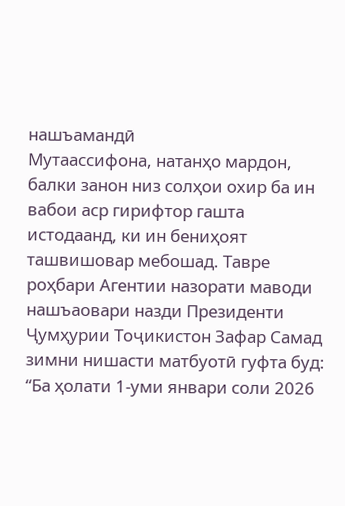нашъамандӣ
Мутаассифона, натанҳо мардон, балки занон низ солҳои охир ба ин вабои аср гирифтор гашта истодаанд, ки ин бениҳоят ташвишовар мебошад. Тавре роҳбари Агентии назорати маводи нашъаовари назди Президенти Ҷумҳурии Тоҷикистон Зафар Самад зимни нишасти матбуотӣ гуфта буд: “Ба ҳолати 1-уми январи соли 2026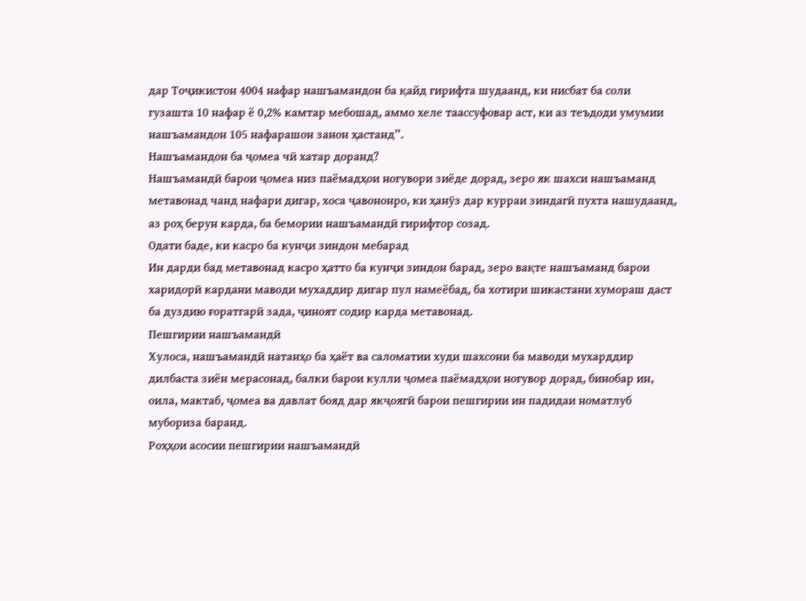дар Тоҷикистон 4004 нафар нашъамандон ба қайд гирифта шудаанд, ки нисбат ба соли гузашта 10 нафар ё 0,2% камтар мебошад, аммо хеле таассуфовар аст, ки аз теъдоди умумии нашъамандон 105 нафарашон занон ҳастанд”.
Нашъамандон ба ҷомеа чӣ хатар доранд?
Нашъамандӣ барои ҷомеа низ паёмадҳои ногувори зиёде дорад, зеро як шахси нашъаманд метавонад чанд нафари дигар, хоса ҷавононро, ки ҳанӯз дар курраи зиндагӣ пухта нашудаанд, аз роҳ берун карда, ба бемории нашъамандӣ гирифтор созад.
Одати баде, ки касро ба кунҷи зиндон мебарад
Ин дарди бад метавонад касро ҳатто ба кунҷи зиндон барад, зеро вақте нашъаманд барои харидорӣ кардани маводи мухаддир дигар пул намеёбад, ба хотири шикастани хумораш даст ба дуздию ғоратгарӣ зада, ҷиноят содир карда метавонад.
Пешгирии нашъамандӣ
Хулоса, нашъамандӣ натанҳо ба ҳаёт ва саломатии худи шахсони ба маводи мухарддир дилбаста зиён мерасонад, балки барои кулли ҷомеа паёмадҳои ногувор дорад, бинобар ин, оила, мактаб, ҷомеа ва давлат бояд дар якҷоягӣ барои пешгирии ин падидаи номатлуб мубориза баранд.
Роҳҳои асосии пешгирии нашъамандӣ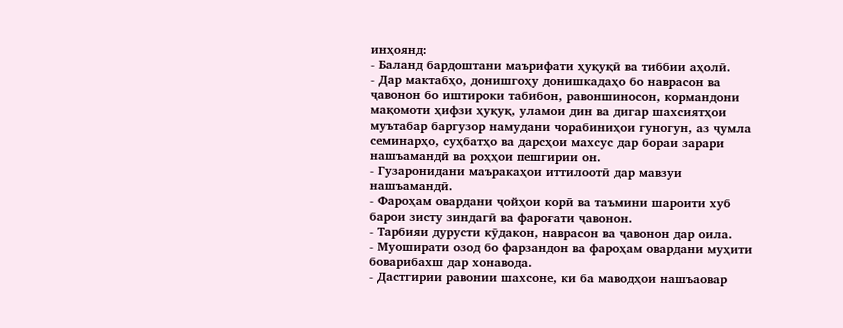инҳоянд:
- Баланд бардоштани маърифати ҳуқуқӣ ва тиббии аҳолӣ.
- Дар мактабҳо, донишгоҳу донишкадаҳо бо наврасон ва ҷавонон бо иштироки табибон, равоншиносон, кормандони мақомоти ҳифзи ҳуқуқ, уламои дин ва дигар шахсиятҳои муътабар баргузор намудани чорабиниҳои гуногун, аз ҷумла семинарҳо, суҳбатҳо ва дарсҳои махсус дар бораи зарари нашъамандӣ ва роҳҳои пешгирии он.
- Гузаронидани маъракаҳои иттилоотӣ дар мавзуи нашъамандӣ.
- Фароҳам овардани ҷойҳои корӣ ва таъмини шароити хуб барои зисту зиндагӣ ва фароғати ҷавонон.
- Тарбияи дурусти кӯдакон, наврасон ва ҷавонон дар оила.
- Муоширати озод бо фарзандон ва фароҳам овардани муҳити боварибахш дар хонавода.
- Дастгирии равонии шахсоне, ки ба маводҳои нашъаовар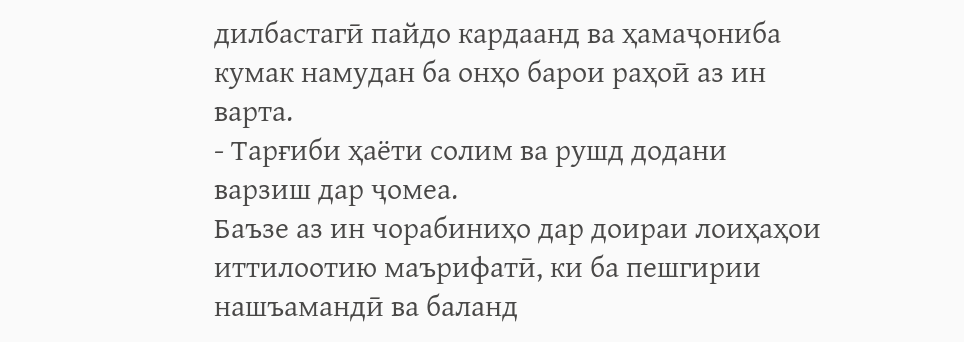дилбастагӣ пайдо кардаанд ва ҳамаҷониба кумак намудан ба онҳо барои раҳоӣ аз ин варта.
- Тарғиби ҳаёти солим ва рушд додани варзиш дар ҷомеа.
Баъзе аз ин чорабиниҳо дар доираи лоиҳаҳои иттилоотию маърифатӣ, ки ба пешгирии нашъамандӣ ва баланд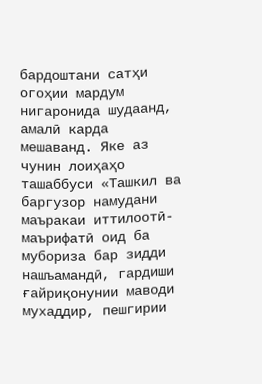бардоштани сатҳи огоҳии мардум нигаронида шудаанд, амалӣ карда мешаванд. Яке аз чунин лоиҳаҳо ташаббуси «Ташкил ва баргузор намудани маъракаи иттилоотӣ-маърифатӣ оид ба мубориза бар зидди нашъамандӣ, гардиши ғайриқонунии маводи мухаддир, пешгирии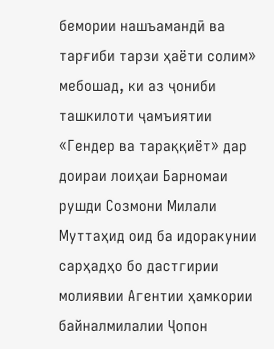бемории нашъамандӣ ва тарғиби тарзи ҳаёти солим» мебошад, ки аз ҷониби ташкилоти ҷамъиятии «Гендер ва тараққиёт» дар доираи лоиҳаи Барномаи рушди Созмони Милали Муттаҳид оид ба идоракунии сарҳадҳо бо дастгирии молиявии Агентии ҳамкории байналмилалии Ҷопон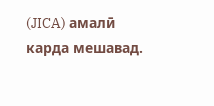(JICA) амалӣ карда мешавад.